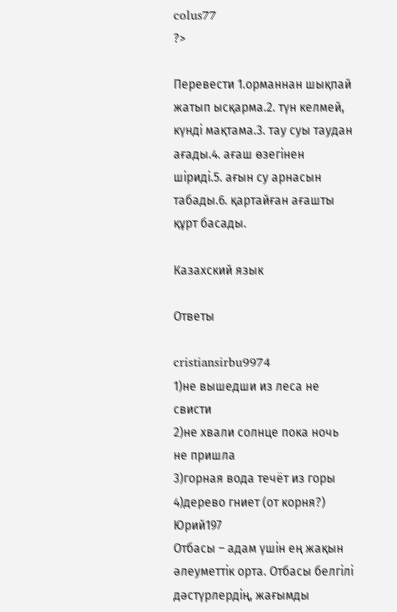colus77
?>

Перевести 1.орманнан шықпай жатып ысқарма.2. түн келмей, күнді мақтама.3. тау суы таудан ағады.4. ағаш өзегінен шіриді.5. ағын су арнасын табады.6. қартайған ағашты құрт басады.

Казахский язык

Ответы

cristiansirbu9974
1)не вышедши из леса не свисти
2)не хвали солнце пока ночь не пришла
3)горная вода течёт из горы
4)дерево гниет (от корня?)
Юрий197
Отбасы – адам үшін ең жақын әлеуметтік орта. Отбасы белгілі дәстүрлердің, жағымды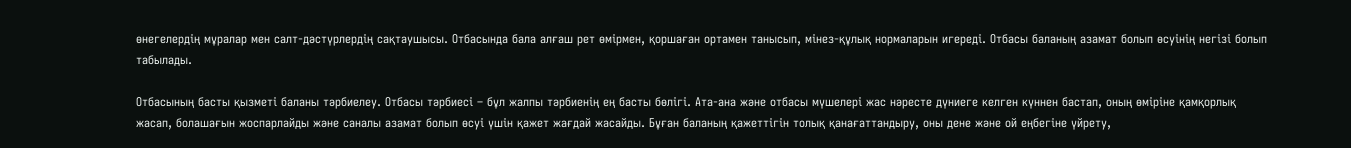өнегелердің мұралар мен салт-дәстүрлердің сақтаушысы. Отбасында бала алғаш рет өмірмен, қоршаған ортамен танысып, мінез-құлық нормаларын игереді. Отбасы баланың азамат болып өсуінің негізі болып табылады.

Отбасының басты қызметі баланы тәрбиелеу. Отбасы тәрбиесі – бұл жалпы тәрбиенің ең басты бөлігі. Ата-ана және отбасы мүшелері жас нәресте дүниеге келген күннен бастап, оның өміріне қамқорлық жасап, болашағын жоспарлайды және саналы азамат болып өсуі үшін қажет жағдай жасайды. Бұған баланың қажеттігін толық қанағаттандыру, оны дене және ой еңбегіне үйрету,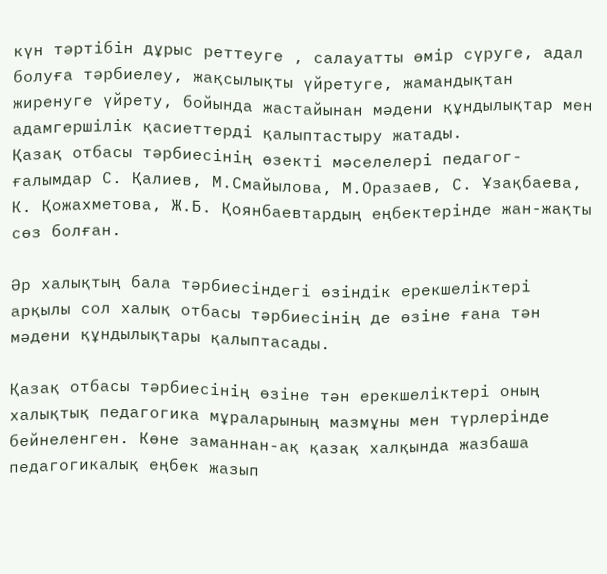күн тәртібін дұрыс реттеуге , салауатты өмір сүруге, адал болуға тәрбиелеу, жақсылықты үйретуге, жамандықтан жиренуге үйрету, бойында жастайынан мәдени құндылықтар мен адамгершілік қасиеттерді қалыптастыру жатады.
Қазақ отбасы тәрбиесінің өзекті мәселелері педагог- ғалымдар С. Қалиев, М.Смайылова, М.Оразаев, С. Ұзақбаева, К. Қожахметова, Ж.Б. Қоянбаевтардың еңбектерінде жан-жақты сөз болған.

Әр халықтың бала тәрбиесіндегі өзіндік ерекшеліктері арқылы сол халық отбасы тәрбиесінің де өзіне ғана тән мәдени құндылықтары қалыптасады.

Қазақ отбасы тәрбиесінің өзіне тән ерекшеліктері оның халықтық педагогика мұраларының мазмұны мен түрлерінде бейнеленген. Көне заманнан-ақ қазақ халқында жазбаша педагогикалық еңбек жазып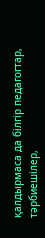қалдырмаса да білгір педагогтар, тәрбиешілер,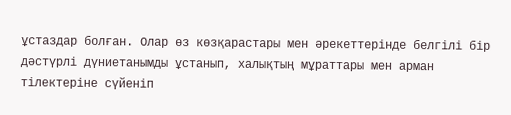ұстаздар болған. Олар өз көзқарастары мен әрекеттерінде белгілі бір дәстүрлі дүниетанымды ұстанып, халықтың мұраттары мен арман тілектеріне сүйеніп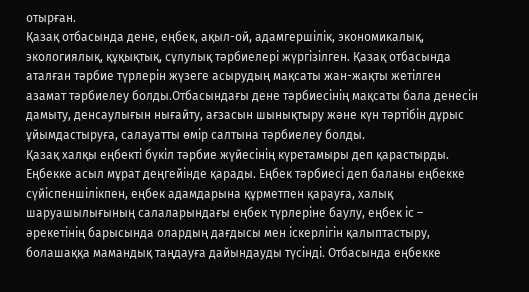отырған.
Қазақ отбасында дене, еңбек, ақыл-ой, адамгершілік, экономикалық, экологиялық, құқықтық, сұлулық тәрбиелері жүргізілген. Қазақ отбасында аталған тәрбие түрлерін жүзеге асырудың мақсаты жан-жақты жетілген азамат тәрбиелеу болды.Отбасындағы дене тәрбиесінің мақсаты бала денесін дамыту, денсаулығын нығайту, ағзасын шынықтыру және күн тәртібін дұрыс ұйымдастыруға, салауатты өмір салтына тәрбиелеу болды.
Қазақ халқы еңбекті бүкіл тәрбие жүйесінің күретамыры деп қарастырды. Еңбекке асыл мұрат деңгейінде қарады. Еңбек тәрбиесі деп баланы еңбекке сүйіспеншілікпен, еңбек адамдарына құрметпен қарауға, халық шаруашылығының салаларындағы еңбек түрлеріне баулу, еңбек іс – әрекетінің барысында олардың дағдысы мен іскерлігін қалыптастыру, болашаққа мамандық таңдауға дайындауды түсінді. Отбасында еңбекке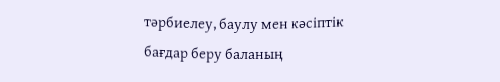тәрбиелеу, баулу мен кәсіптік бағдар беру баланың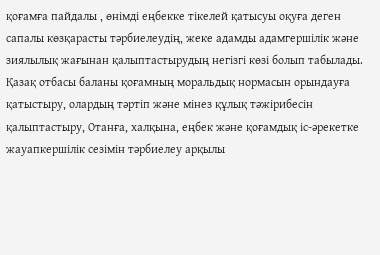қоғамға пайдалы , өнімді еңбекке тікелей қатысуы оқуға деген сапалы көзқарасты тәрбиелеудің, жеке адамды адамгершілік және зиялылық жағынан қалыптастырудың негізгі көзі болып табылады. Қазақ отбасы баланы қоғамның моральдық нормасын орындауға қатыстыру, олардың тәртіп және мінез құлық тәжірибесін қалыптастыру, Отанға, халқына, еңбек және қоғамдық іс-әрекетке жауапкершілік сезімін тәрбиелеу арқылы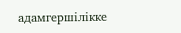адамгершілікке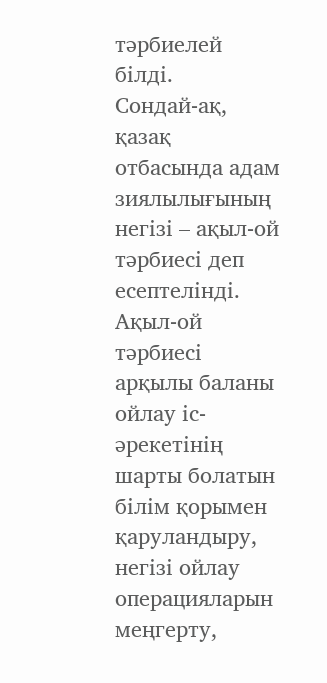тәрбиелей білді.
Сондай-ақ, қазақ отбасында адам зиялылығының негізі – ақыл-ой тәрбиесі деп есептелінді. Ақыл-ой тәрбиесі арқылы баланы ойлау іс-әрекетінің шарты болатын білім қорымен қаруландыру, негізі ойлау операцияларын меңгерту,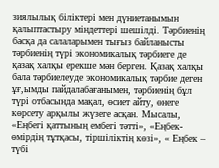зиялылық біліктері мен дүниетанымын қалыптастыру міндеттері шешілді. Тәрбиенің басқа да салаларымен тығыз байланысты тәрбиенің түрі экономикалық тәрбиеге де қазақ халқы ерекше мән берген. Қазақ халқы бала тәрбиелеуде экономикалық тәрбие деген ұғ,ымды пайдалабағанымен, тәрбиенің бұл түрі отбасында мақал, өсиет айту, өнеге көрсету арқылы жүзеге асқан. Мысалы, «Еңбегі қаттының ембегі тәтті», «Еңбек- өмірдің тұтқасы, тіршіліктің көзі», « Еңбек – түбі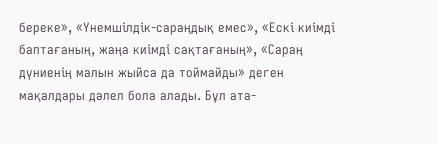береке», «Үнемшілдік-сараңдық емес», «Ескі киімді баптағаның, жаңа киімді сақтағаның», «Сараң дүниенің малын жыйса да тоймайды» деген мақалдары дәлел бола алады. Бұл ата-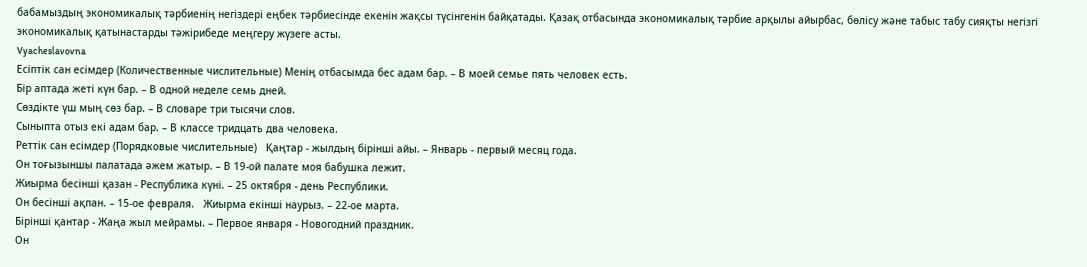бабамыздың экономикалық тәрбиенің негіздері еңбек тәрбиесінде екенін жақсы түсінгенін байқатады. Қазақ отбасында экономикалық тәрбие арқылы айырбас, бөлісу және табыс табу сияқты негізгі экономикалық қатынастарды тәжірибеде меңгеру жүзеге асты.
Vyacheslavovna
Есіптік сан есімдер (Количественные числительные) Менiң отбасымда бес адам бар. – В моей семье пять человек есть.
Бiр аптада жетi күн бар. – В одной неделе семь дней.
Сөздiкте үш мың сөз бар. – В словаре три тысячи слов.
Сыныпта отыз екi адам бар. – В классе тридцать два человека.
Реттік сан есімдер (Порядковые числительные)   Қаңтар - жылдың бiрiншi айы. – Январь - первый месяц года.
Он тоғызыншы палатада әжем жатыр. – В 19-ой палате моя бабушка лежит.
Жиырма бесiншi қазан - Республика күнi. – 25 октября - день Республики.
Он бесіншi ақпан. – 15-ое февраля.   Жиырма екіншi наурыз. – 22-ое марта.
Бiріншi қантар - Жаңа жыл мейрамы. – Первое января - Новогодний праздник.
Он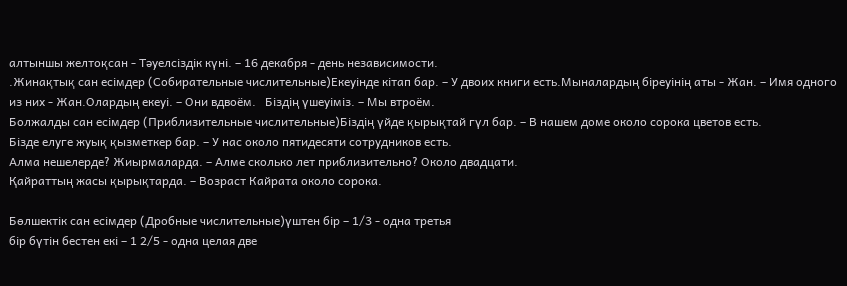алтыншы желтоқсан - Тәуелсiздiк күні. – 16 декабря - день независимости.
.Жинақтық сан есімдер (Собирательные числительные)Екеуiнде кiтап бар. – У двоих книги есть.Мыналардың бiреуiнiң аты - Жан. – Имя одного из них - Жан.Олардың екеуi. – Они вдвоём.   Бiздiң үшеуiмiз. – Мы втроём.
Болжалды сан есімдер (Приблизительные числительные)Біздің үйде қырықтай гүл бар. – В нашем доме около сорока цветов есть.
Бізде елуге жуық қызметкер бар. – У нас около пятидесяти сотрудников есть.
Алма нешелерде? Жиырмаларда. – Алме сколько лет приблизительно? Около двадцати.
Қайраттың жасы қырықтарда. – Возраст Кайрата около сорока.

Бөлшектік сан есімдер (Дробные числительные)үштен бiр – 1/3 - одна третья
бiр бүтiн бестен екi – 1 2/5 - одна целая две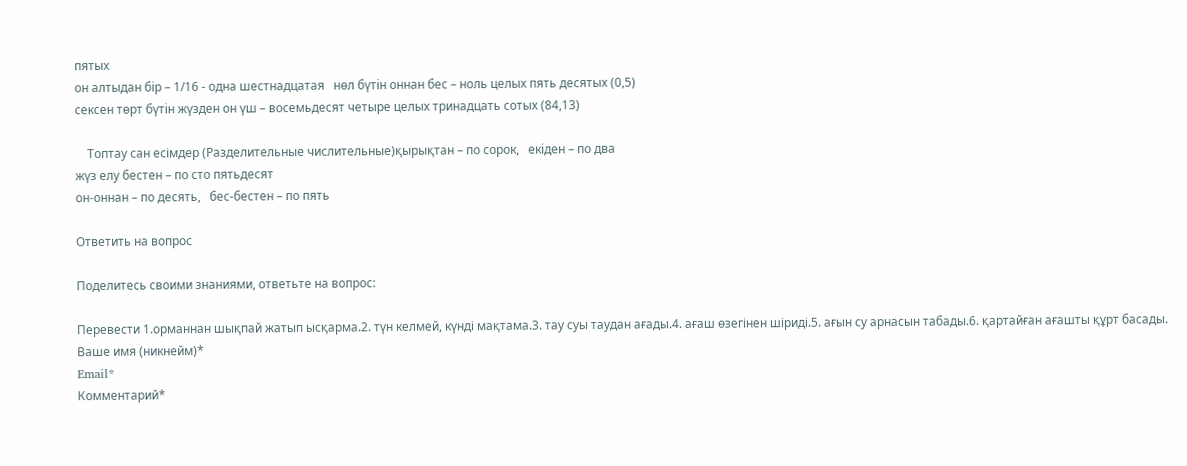пятых
он алтыдан бiр – 1/16 - одна шестнадцатая   нөл бүтiн оннан бес – ноль целых пять десятых (0,5)
сексен төрт бүтiн жүзден он үш – восемьдесят четыре целых тринадцать сотых (84,13)

    Топтау сан есімдер (Разделительные числительные)қырықтан – по сорок,   екiден – по два
жүз елу бестен – по сто пятьдесят
он-оннан – по десять,   бес-бестен – по пять

Ответить на вопрос

Поделитесь своими знаниями, ответьте на вопрос:

Перевести 1.орманнан шықпай жатып ысқарма.2. түн келмей, күнді мақтама.3. тау суы таудан ағады.4. ағаш өзегінен шіриді.5. ағын су арнасын табады.6. қартайған ағашты құрт басады.
Ваше имя (никнейм)*
Email*
Комментарий*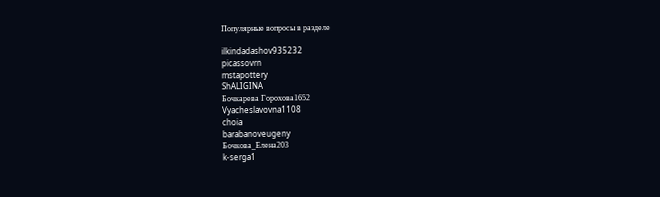Популярные вопросы в разделе

ilkindadashov935232
picassovrn
mstapottery
ShALIGINA
Бочкарева Горохова1652
Vyacheslavovna1108
choia
barabanoveugeny
Бочкова_Елена203
k-serga1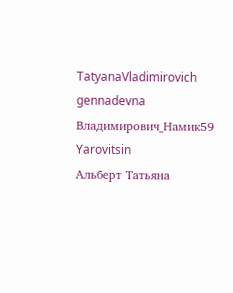TatyanaVladimirovich
gennadevna
Владимирович_Намик59
Yarovitsin
Альберт Татьяна